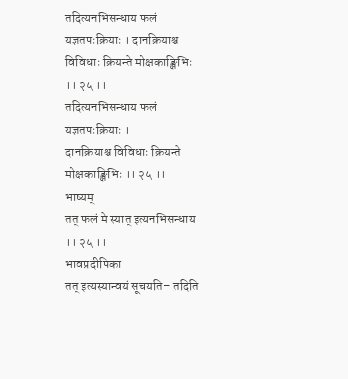तदित्यनभिसन्धाय फलं यज्ञतपःक्रियाः । दानक्रियाश्च विविधाः क्रियन्ते मोक्षकाङ्क्षिभिः ।। २५ ।।
तदित्यनभिसन्धाय फलं यज्ञतपःक्रियाः ।
दानक्रियाश्च विविधाः क्रियन्ते मोक्षकाङ्क्षिभिः ।। २५ ।।
भाष्यम्
तत् फलं मे स्यात् इत्यनभिसन्धाय ।। २५ ।।
भावप्रदीपिका
तत् इत्यस्यान्वयं सूचयति– तदिति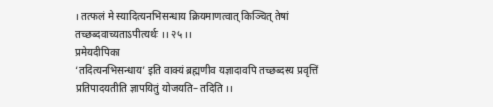। तत्फलं मे स्यादित्यनभिसन्धाय क्रियमाणत्वात् किञ्चित् तेषां तच्छब्दवाच्यताऽपीत्यर्थः ।। २५ ।।
प्रमेयदीपिका
‘तदित्यनभिसन्धाय’ इति वाक्यं ब्रह्मणीव यज्ञादावपि तच्छब्दस्य प्रवृत्तिं प्रतिपादयतीति ज्ञापयितुं योजयति– तदिति ।।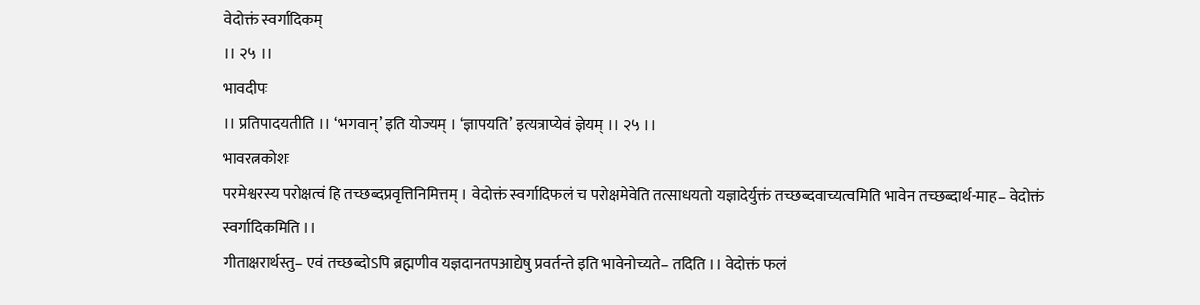वेदोक्तं स्वर्गादिकम्
।। २५ ।।
भावदीपः
।। प्रतिपादयतीति ।। ‘भगवान्’ इति योज्यम् । ‘ज्ञापयति’ इत्यत्राप्येवं ज्ञेयम् ।। २५ ।।
भावरत्नकोशः
परमेश्वरस्य परोक्षत्वं हि तच्छब्दप्रवृत्तिनिमित्तम् । वेदोक्तं स्वर्गादिफलं च परोक्षमेवेति तत्साधयतो यज्ञादेर्युक्तं तच्छब्दवाच्यत्वमिति भावेन तच्छब्दार्थ-माह– वेदोक्तं स्वर्गादिकमिति ।।
गीताक्षरार्थस्तु– एवं तच्छब्दोऽपि ब्रह्मणीव यज्ञदानतपआद्येषु प्रवर्तन्ते इति भावेनोच्यते– तदिति ।। वेदोक्तं फलं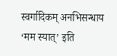स्वर्गादिकम् अनभिसन्धाय ‘मम स्यात्’ इति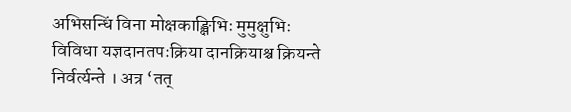अभिसन्धिं विना मोक्षकाङ्क्षिभिः मुमुक्षुभिः विविधा यज्ञदानतपःक्रिया दानक्रियाश्च क्रियन्ते निर्वर्त्यन्ते । अत्र ‘तत्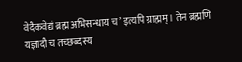वेदैकवेद्यं ब्रह्म अभिसन्धाय च’ इत्यपि ग्राह्मम् । तेन ब्रह्मणि यज्ञादौ च तच्छब्दस्य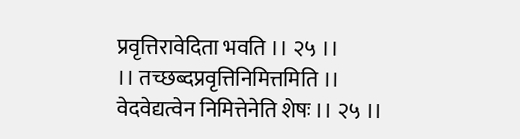प्रवृत्तिरावेदिता भवति ।। २५ ।।
।। तच्छब्दप्रवृत्तिनिमित्तमिति ।। वेदवेद्यत्वेन निमित्तेनेति शेषः ।। २५ ।।